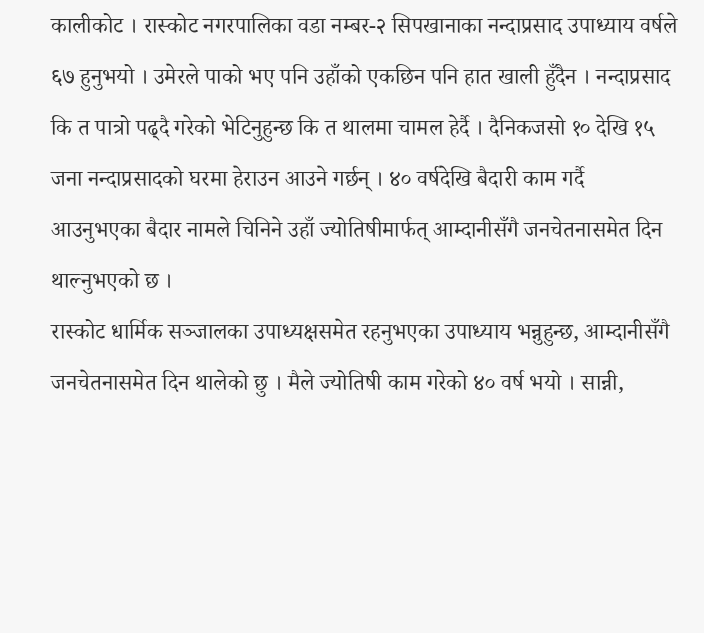कालीकोट । रास्कोट नगरपालिका वडा नम्बर-२ सिपखानाका नन्दाप्रसाद उपाध्याय वर्षले ६७ हुनुभयो । उमेरले पाको भए पनि उहाँको एकछिन पनि हात खाली हुँदैन । नन्दाप्रसाद कि त पात्रो पढ्दै गरेको भेटिनुहुन्छ कि त थालमा चामल हेर्दै । दैनिकजसो १० देखि १५ जना नन्दाप्रसादको घरमा हेराउन आउने गर्छन् । ४० वर्षदेखि बैदारी काम गर्दै आउनुभएका बैदार नामले चिनिने उहाँ ज्योतिषीमार्फत् आम्दानीसँगै जनचेतनासमेत दिन थाल्नुभएको छ ।
रास्कोट धार्मिक सञ्जालका उपाध्यक्षसमेत रहनुभएका उपाध्याय भन्नुहुन्छ, आम्दानीसँगै जनचेतनासमेत दिन थालेको छु । मैले ज्योतिषी काम गरेको ४० वर्ष भयो । सान्नी,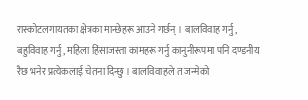रास्कोटलगायतका क्षेत्रका मान्छेहरू आउने गर्छन् । बालविवाह गर्नु, बहुविवाह गर्नु, महिला हिंसाजस्ता कामहरू गर्नु कानुनीरूपमा पनि दण्डनीय रैछ भनेर प्रत्येकलाई चेतना दिन्छु । बालविवाहले त जन्मेको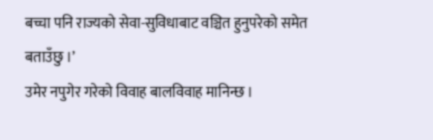बच्चा पनि राज्यको सेवा-सुविधाबाट वञ्चित हुनुपरेको समेत बताउँछु ।’
उमेर नपुगेर गरेको विवाह बालविवाह मानिन्छ ।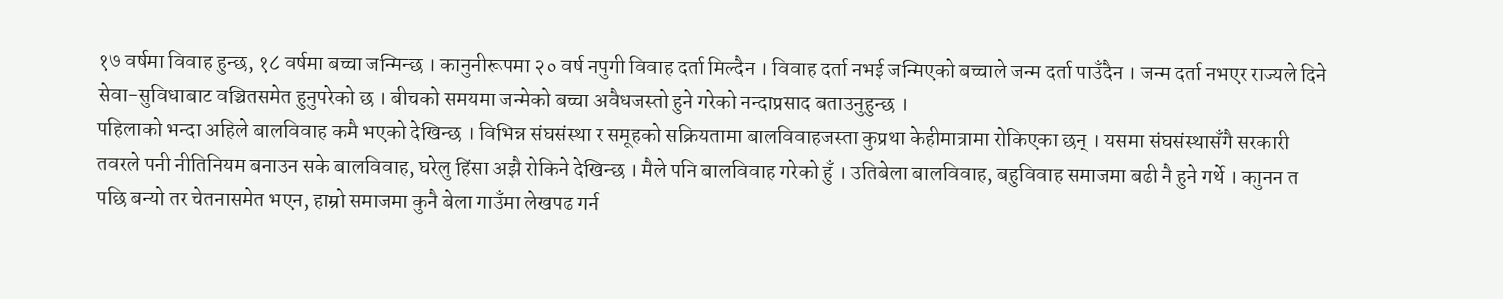१७ वर्षमा विवाह हुन्छ, १८ वर्षमा बच्चा जन्मिन्छ । कानुनीरूपमा २० वर्ष नपुगी विवाह दर्ता मिल्दैन । विवाह दर्ता नभई जन्मिएको बच्चाले जन्म दर्ता पाउँदैन । जन्म दर्ता नभएर राज्यले दिने सेवा-सुविधाबाट वञ्चितसमेत हुनुपरेको छ । बीचको समयमा जन्मेको बच्चा अवैधजस्तो हुने गरेको नन्दाप्रसाद बताउनुहुन्छ ।
पहिलाको भन्दा अहिले बालविवाह कमै भएको देखिन्छ । विभिन्न संघसंस्था र समूहको सक्रियतामा बालविवाहजस्ता कुप्रथा केहीमात्रामा रोकिएका छन् । यसमा संघसंस्थासँगै सरकारी तवरले पनी नीतिनियम बनाउन सके बालविवाह, घरेलु हिंसा अझै रोकिने देखिन्छ । मैले पनि बालविवाह गरेको हुँ । उतिबेला बालविवाह, बहुविवाह समाजमा बढी नै हुने गर्थे । काुनन त पछि बन्यो तर चेतनासमेत भएन, हाम्रो समाजमा कुनै बेला गाउँमा लेखपढ गर्न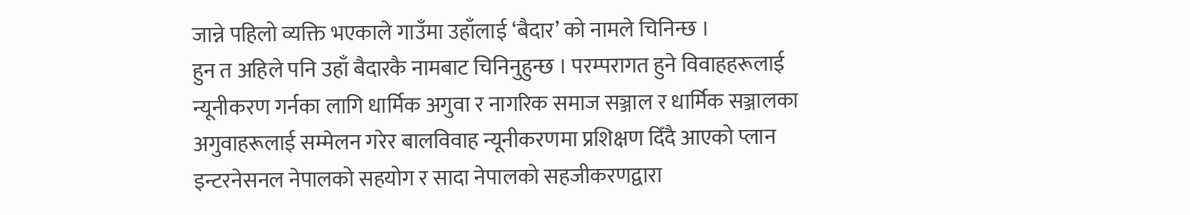जान्ने पहिलो व्यक्ति भएकाले गाउँमा उहाँलाई ‘बैदार’ को नामले चिनिन्छ ।
हुन त अहिले पनि उहाँ बैदारकै नामबाट चिनिनुहुन्छ । परम्परागत हुने विवाहहरूलाई न्यूनीकरण गर्नका लागि धार्मिक अगुवा र नागरिक समाज सञ्जाल र धार्मिक सञ्जालका अगुवाहरूलाई सम्मेलन गरेर बालविवाह न्यूनीकरणमा प्रशिक्षण दिँदै आएको प्लान इन्टरनेसनल नेपालको सहयोग र सादा नेपालको सहजीकरणद्वारा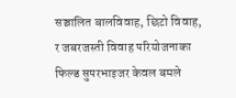सञ्चालित बालविवाह, छिटो विवाह, र जबरजस्ती विवाह परियोजनाका फिल्ड सुपरभाइजर केवल बमले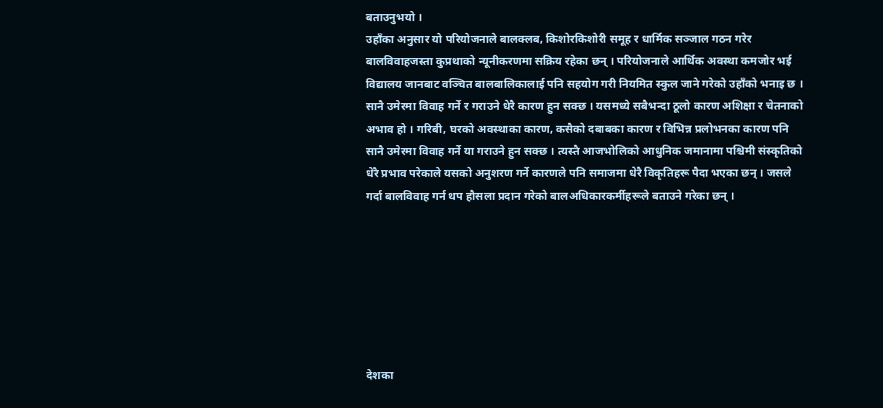बताउनुभयो ।
उहाँका अनुसार यो परियोजनाले बालक्लब, किशोरकिशोरी समूह र धार्मिक सञ्जाल गठन गरेर बालविवाहजस्ता कुप्रथाको न्यूनीकरणमा सक्रिय रहेका छन् । परियोजनाले आर्थिक अवस्था कमजोर भई विद्यालय जानबाट वञ्चित बालबालिकालाई पनि सहयोग गरी नियमित स्कुल जाने गरेको उहाँको भनाइ छ ।
सानै उमेरमा विवाह गर्ने र गराउने धेरै कारण हुन सक्छ । यसमध्ये सबैभन्दा ठूलो कारण अशिक्षा र चेतनाको अभाव हो । गरिबी, घरको अवस्थाका कारण, कसैको दबाबका कारण र विभिन्न प्रलोभनका कारण पनि सानै उमेरमा विवाह गर्ने या गराउने हुन सक्छ । त्यस्तै आजभोलिको आधुनिक जमानामा पश्चिमी संस्कृतिको धेरै प्रभाव परेकाले यसको अनुशरण गर्ने कारणले पनि समाजमा धेरै विकृतिहरू पैदा भएका छन् । जसले गर्दा बालविवाह गर्न थप हौसला प्रदान गरेको बालअधिकारकर्मीहरूले बताउने गरेका छन् ।







देशका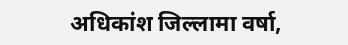अधिकांश जिल्लामा वर्षा,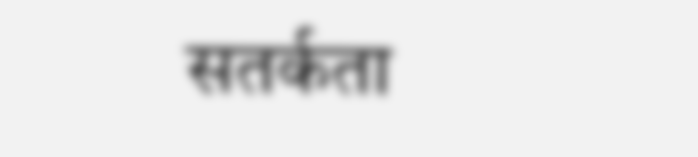सतर्कता